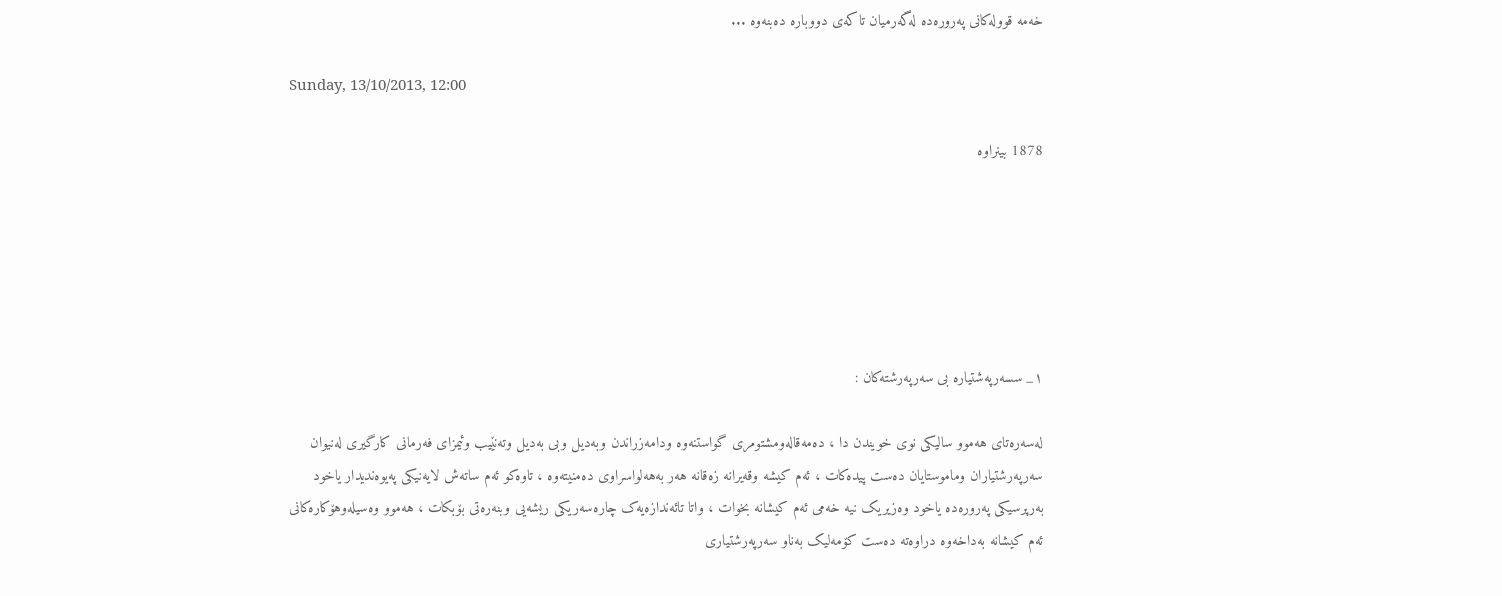خەمە قوولەکانى پەرورەدە لەگەرمیان تاکەى دووبارە دەبنەوە ...

Sunday, 13/10/2013, 12:00

1878 بینراوە






١_ سسەرپەشتیارە بی سەرپەرشتەکان :

لەسەرەتاى هەموو سالیکى نوى خویندن دا ، دەمەقالەومشتومرى گواستنەوە ودامەزراندن وبەدیل وبی بەدیل وتەنێیب وئیمزاى فەرمانى کارگیرى لەنیوان سەرپەرشتیاران وماموستایان دەست پیدەکات ، ئەم کیشە وقەیرانە زەقانە هەر بەهەلواسراوى دەمنیتەوە ، تاوەکو ئەم ساتەش لایەنیکى پەیوەندیدار یاخود بەرپرسیکى پەرورەدە یاخود وەزیریک نیە خەمى ئەم کیشانە بخوات ، واتا تائەندازەیەک چارەسەریکى ریشەیى وبنەرەتى بۆبکات ، هەموو وەسیلەوهۆکارەکانى ئەم کیشانە بەداخەوە دراوەتە دەست کۆمەلیک بەناو سەرپەرشتیارى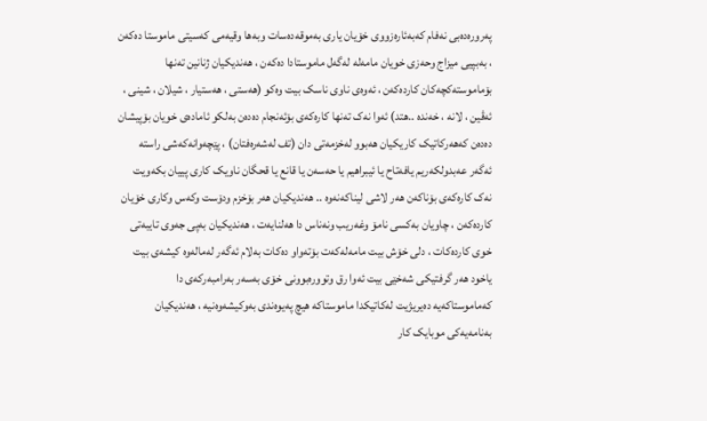پەرورەدەبى نەفام کەبەئارەزووى خۆیان یارى بەموقەدەسات وبەها وقیەمى کەسیتى ماموستا دەکەن ، بەبپیى میزاج وحەزى خویان مامەلە لەگەل ماموستادا دەکەن ، هەندیکیان ژنانین تەنها بۆماموستەکچەکان کاردەکەن ، ئەوەى ناوى ناسک بیت وەکو (هەستى ، هەستیار ، شیلان ، شینى ، ئەڤین ، لانە ، خەندە ..هتد) ئەوا نەک تەنها کارەکەى بۆئەنجام دەدەن بەلکو ئامادەى خویان بۆپیشان دەدەن کەهەرکاتیک کاریکیان هەبوو لەخزمەتى دان (تف لەشەرەفتان) ، پێچەوانەکەشى راستە ئەگەر عەبدولکەریم یافەتاح یا ئیبراهیم یا حەسەن یا قانع یا قحگان ناویک کارى پییان بکەویت نەک کارەکەى بۆناکەن هەر لاشى لیناکەنەوە .. هەندیکیان هەر بۆخزم ودۆست وکەس وکارى خۆیان کاردەکەن ، چاویان بەکسى نامۆ وغەریب ونەناس دا هەلنایەت ، هەندیکیان بەپی جەوى تایبەتى خوى کاردەکات ، دلى خۆش بیت مامەلەکەت بۆتەواو دەکات بەلام ئەگەر لەمالەوە کیشەى بیت یاخود هەر گرفتیکى شەخێى بیت ئەوا رق وتوورەبوونى خۆى بەسەر بەرامبەرکەى دا کەماموستاکەیە دەیریژیت لەکاتیکدا ماموستاکە هیچ پەیوەندى بەوکیشەوەنیە ، هەندیکیان بەنامەیەکى موبایک کار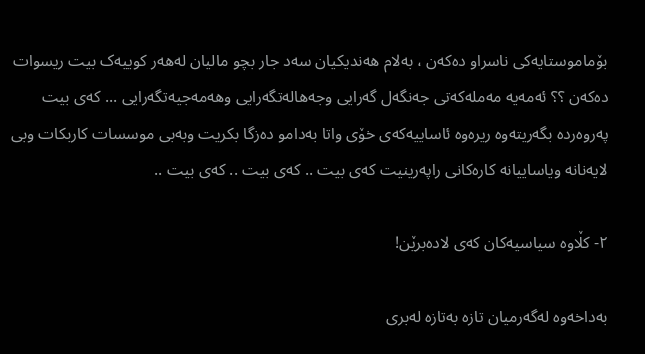بۆماموستایەکى ناسراو دەکەن ، بەلام هەندیکیان سەد جار بچو مالیان لەهەر کوییەک بیت ریسوات دەکەن ؟؟ ئەمەیە مەملەکەتى جەنگەل گەرایى وجەهالەتگەرایى وهەمەجیەتگەرایى ... کەى بیت پەروەردە بگەریتەوە ریرەوە ئاساییەکەى خۆى واتا بەدامو دەزگا بکریت وبەبی موسسات کاربکات وبی لایەنانە ویاساییانە کارەکانى راپەرینیت کەى بیت .. کەى بیت .. کەى بیت ..

٢- كڵاوه‌ سیاسیه‌كان كه‌ی‌ لاده‌برێن!

به‌داخه‌وه‌ له‌گه‌رمیان تازه‌ به‌تازه‌ له‌بری‌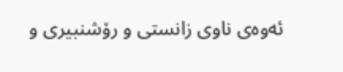ئه‌وه‌ی‌ ناوی‌ زانستی‌ و رۆشنبیری‌ و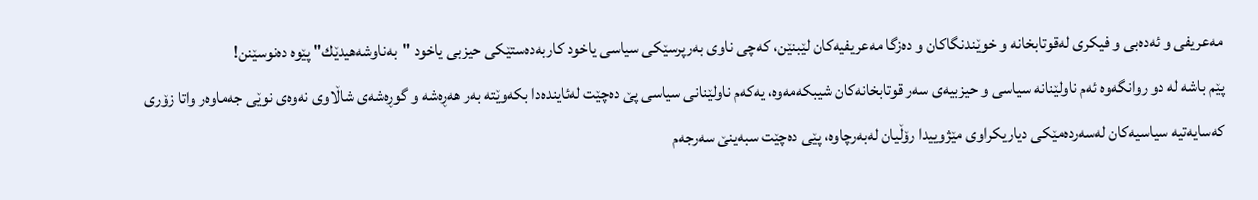مه‌عریفی‌ و ئه‌ده‌بی‌ و فیكری‌ له‌قوتابخانه‌ و خوێندنگاكان و ده‌زگا مه‌عریفیه‌كان لێبنێن، كه‌چی‌ ناوی‌ به‌رپرسێكی‌ سیاسی یاخود كاربه‌ده‌ستێكی‌ حیزبی‌ یاخود "به‌ناوشه‌هیدێك" پێوه‌ ده‌نوسێنن!
پێم باشه‌ له‌ دو روانگه‌وه‌ ئه‌م ناولێنانه‌ سیاسی و حیزبیه‌ی‌ سه‌ر قوتابخانه‌كان شیبكه‌مه‌وه‌، یه‌كه‌م ناولێنانی‌ سیاسی‌ پێ ده‌چێت له‌ئاینده‌دا بكه‌وێته‌ به‌ر هه‌ڕه‌شه‌ و گوڕه‌شه‌ی‌ شاڵاوی‌ نه‌وه‌ی‌ نوێی جه‌ماوه‌ر واتا زۆری‌ كه‌سایه‌تیه‌ سیاسیه‌كان له‌سه‌رده‌مێكی‌ دیاریكراوی‌ مێژوییدا رۆڵیان له‌به‌رچاوه‌، پێی‌ ده‌چێت سبه‌ینێ‌ سه‌رجه‌م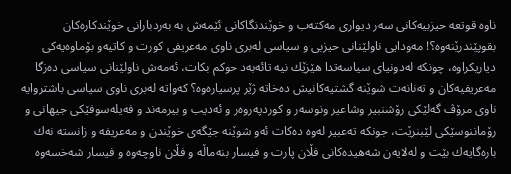ناوه‌ قوتعه‌ حیزبیه‌كانی‌ سه‌ر دیواری‌ مه‌كته‌ب و خوێندنگاكانی ئێمه‌ش به ‌به‌ردبارانی‌ خوێندكاره‌كان بقوپێندرێنه‌وه‌؟! مه‌ودایی‌ ناولێنانی‌ حیزبی‌ و سیاسی‌ له‌بری‌ ناوی‌ مه‌عریفی‌ كورت و كاتیه‌و بۆماوه‌یه‌كی‌ دیاریكراوه،‌ چونكه‌ له‌دونیای‌ سیاسه‌تدا هێزێك نیه‌ تائه‌به‌د حوكم بكات، ئه‌مه‌ش ناولێنانی‌ سیاسی‌ ده‌زگا مه‌عریفیه‌كان و ته‌نانه‌ت شوێنه‌ گشتیه‌كانیش ده‌خاته‌ ژێر پرسیاره‌وه‌؟ كه‌واته‌ له‌بری‌ ناوی‌ سیاسی‌ باشتروایه‌ ناوی‌ مرۆڤ گه‌لێكی‌ رۆشنبیر وشاعیر ونوسه‌ر و كوردپه‌روه‌ر و ئه‌دیب و بیرمه‌ند و فه‌یله‌سوفێكی‌ جیهانی‌ و رۆماننوسێكی‌ لێبنرێت، جونكه‌ ته‌عبیر له‌وه‌ ده‌كات ئه‌و شوێنه‌ جێگه‌ی‌ خوێندن و مه‌عریفه‌ و زانسته‌ نه‌ك باره‌گایه‌ك بێت و له‌لایه‌ن شه‌هیده‌كانی‌ فڵان پارت و فیسار بنه‌ماڵه‌ و فڵان ناوچه‌وه‌ و فیسار شه‌خسه‌وه‌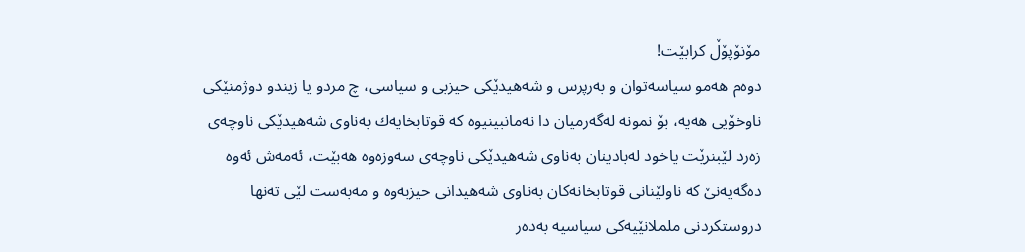مۆنۆپۆڵ كرابێت!
دوه‌م هه‌مو سیاسه‌توان و به‌رپرس و شه‌هیدێكی‌ حیزبی‌ و سیاسی،‌ چ مردو یا زیندو دوژمنێكی‌ ناوخۆیی‌ هه‌یه‌، بۆ نمونه‌ له‌گه‌رمیان دا نه‌مانبینیوه‌ كه ‌قوتابخایه‌ك به‌ناوی‌ شه‌هیدێكی‌ ناوچه‌ی‌ زه‌رد لێبنرێت یاخود له‌بادینان به‌ناوی‌ شه‌هیدێكی‌ ناوچه‌ی‌ سه‌وزه‌وه‌ هه‌بێت، ئه‌مه‌ش ئه‌وه‌ ده‌گه‌یه‌نێ كه ‌ناولێنانی‌ قوتابخانه‌كان به‌ناوی‌ شه‌هیدانی‌ حیزبه‌وه‌ و مه‌به‌ست لێی ته‌نها دروستكردنی‌ ململانێیه‌كی‌ سیاسیه‌ به‌ده‌ر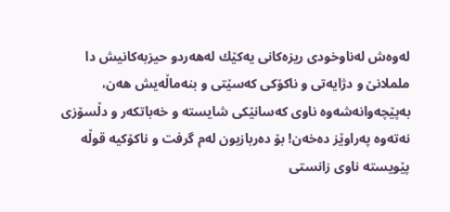له‌وه‌ش له‌ناوخودی‌ ریزه‌كانی‌ یه‌كێك له‌هه‌ردو حیزبه‌كانیش دا ململانێ و دژایه‌تی‌ و ناكۆكی‌ كه‌سێتی‌ و بنه‌ماڵه‌یش هه‌ن، به‌پێچه‌وانه‌شه‌وه‌ ناوی‌ كه‌سانێكی‌ شایسته‌ و خه‌باتكه‌ر و دڵسۆزی‌ نه‌ته‌وه‌ په‌راوێز ده‌خه‌ن! بۆ ده‌ربازبون له‌م گرفت و ناكۆكیه‌ قوڵه‌ پێویسته‌ ناوی‌ زانستی‌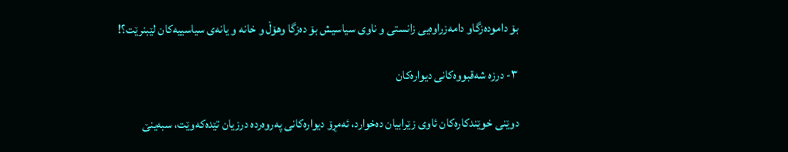بۆ داموده‌زگاو دامه‌زراوه‌یی‌ زانستی‌ و ناوی‌ سیاسیش بۆ ده‌زگا وهۆڵ و خانه‌ و یانه‌ی‌ سیاسییه‌كان لێبنرێت؟!

٣- درزه‌ شەقبووەکانى دیوارەکان

دوێنی‌ خوێندكاره‌كان ئاوی‌ زێرابیان ده‌خوارد، ئه‌مڕۆ دیواره‌كانی‌ په‌روه‌رده‌ درزیان تێده‌كه‌وێت، سبه‌ینێ‌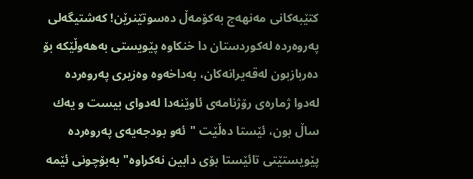كتێبه‌كانی‌ مه‌نهه‌ج به‌كۆمه‌ڵ ده‌سوتێنرێن! كه‌شتیگه‌لی‌ په‌روه‌رده‌ له‌كوردستان دا خنكاوه‌ پێویستی‌ به‌هه‌وڵێكه‌ بۆ ده‌ربازبون له‌قه‌یرانه‌كان، به‌داخه‌وه‌ وەزیری‌ په‌روه‌رده‌ له‌دوا ژماره‌ی‌ رۆژنامه‌ی‌ ئاوێنه‌دا له‌دوای‌ بیست و یه‌ك ساڵ بون، ئێستا ده‌ڵێت "ئه‌و بودجه‌یه‌ی‌ په‌روه‌رده‌ پێویستێتی‌ تائێستا بۆی‌ دابین نه‌كراوه‌" به‌بۆچونی‌ ئێمه‌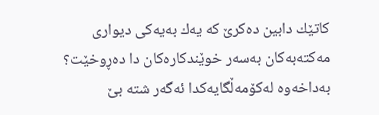كاتێك دابین ده‌كرێ كه ‌یه‌ك به‌یه‌كی‌ دیواری‌ مه‌كته‌به‌كان به‌سه‌ر خوێندكاره‌كان دا ده‌ڕوخێت؟ به‌داخه‌وه‌ له‌كۆمه‌ڵگایه‌كدا ئه‌گه‌ر شته‌ بێ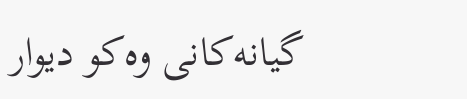گیانه‌كانی‌ وه‌كو دیوار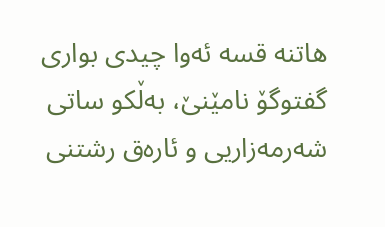هاتنه‌ قسه‌ ئه‌وا چیدی‌ بواری‌ گفتوگۆ نامێنێ‌، به‌ڵكو ساتی‌ شه‌رمه‌زاریی‌ و ئاره‌ق رشتنی‌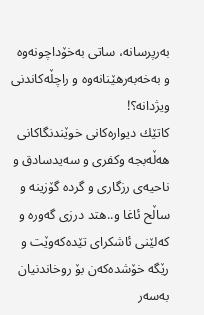به‌رپرسانه‌، ساتی‌ به‌خۆداچونه‌وه‌ و به‌خه‌به‌رهێنانه‌وه‌ و راچڵه‌كاندنی‌ ویژدانه؟!
كاتێك دیواره‌كانی‌ خوێندنگاكانی‌ هه‌ڵه‌بجه‌ وكفری‌ و سه‌یدسادق و ناحیه‌ی‌ رزگاری‌ و گرده‌ گۆزینه‌ و ساڵح ئاغا و..هتد درزی‌ گه‌وره‌ و كه‌لێنی‌ ئاشكرای‌ تێده‌كه‌وێت و رێگه‌ خۆشده‌كه‌ن بۆ روخاندنیان به‌سه‌ر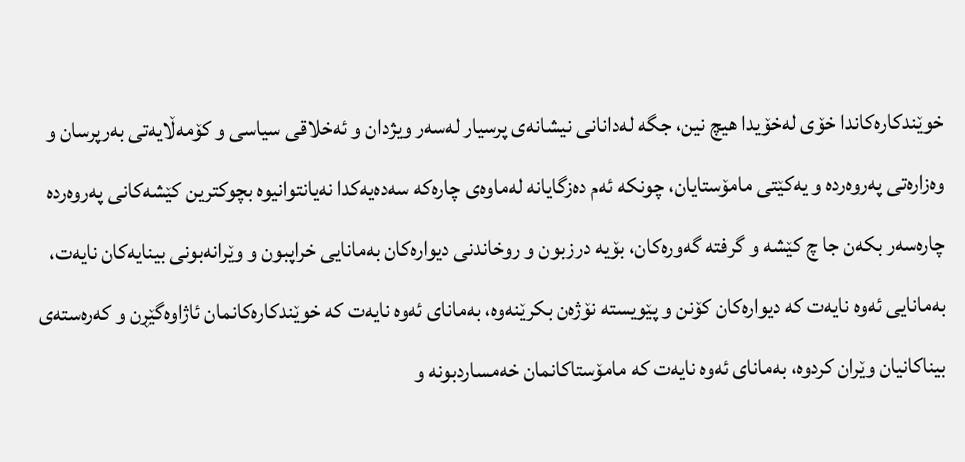خوێندكاره‌كاندا خۆی‌ له‌خۆیدا هیچ نین، جگه‌ له‌دانانی‌ نیشانه‌ی‌ پرسیار له‌سه‌ر ویژدان و ئه‌خلاقی‌ سیاسی‌ و كۆمه‌ڵایه‌تی‌ به‌رپرسان و وه‌زاره‌تی‌ په‌روه‌رده‌ و یه‌كێتی‌ مامۆستایان، چونكه‌ ئه‌م ده‌زگایانه‌ له‌ماوه‌ی‌ چاره‌كه‌ سه‌ده‌یه‌كدا نه‌یانتوانیوه‌ بچوكترین كێشه‌كانی‌ په‌روه‌رده‌ چاره‌سه‌ر بكه‌ن جا چ كێشه‌ و گرفته‌ گه‌وره‌كان، بۆیه‌ درزبون و روخاندنی‌ دیواره‌كان به‌مانایی‌ خراپبون و وێرانه‌بونی‌ بینایه‌كان نایه‌ت، به‌مانایی‌ ئه‌وه‌ نایه‌ت كه ‌دیواره‌كان كۆنن و پێویسته‌ نۆژه‌ن بكرێنه‌وه‌، به‌مانای‌ ئه‌وه‌ نایه‌ت كه‌ خوێندكاره‌كانمان ئاژاوه‌گێڕن و كه‌ره‌سته‌ی‌ بیناكانیان وێران كردوه‌، به‌مانای‌ ئه‌وه‌ نایه‌ت كه‌ مامۆستاكانمان خه‌مساردبونه‌ و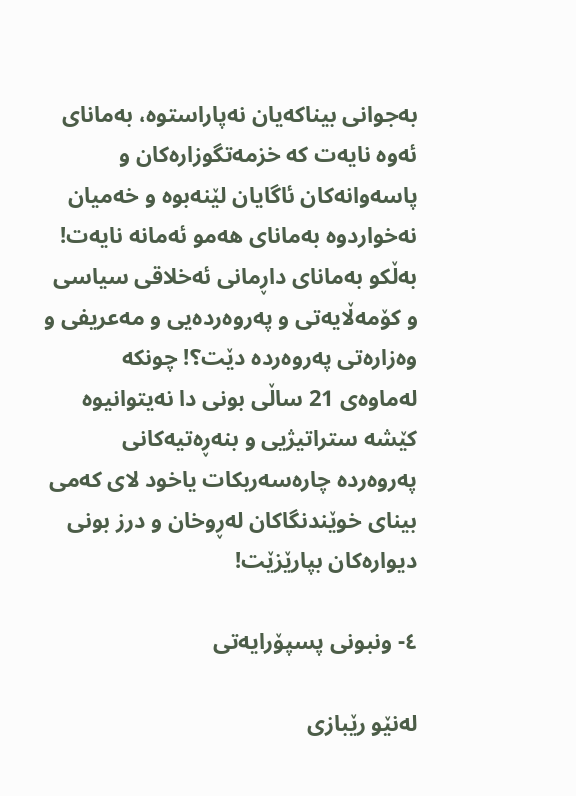به‌جوانی‌ بیناكه‌یان نه‌پاراستوه‌، به‌مانای‌ ئه‌وه‌ نایه‌ت كه‌ خزمه‌تگوزاره‌كان و پاسه‌وانه‌كان ئاگایان لێنه‌بوه‌ و خه‌میان نه‌خواردوه‌ به‌مانای‌ هه‌مو ئه‌مانه‌ نایه‌ت! به‌ڵكو به‌مانای‌ داڕمانی‌ ئه‌خلاقی‌ سیاسی‌ و كۆمه‌ڵایه‌تی‌ و په‌روه‌رده‌یی‌ و مه‌عریفی‌ و وه‌زاره‌تی‌ په‌روه‌رده‌ دێت؟! چونكه‌ له‌ماوه‌ی‌ 21 ساڵی‌ بونی‌ دا نه‌یتوانیوه‌ كێشه‌ ستراتیژیی‌ و بنه‌ڕه‌تیه‌كانی‌ په‌روه‌رده‌ چاره‌سه‌ربكات یاخود لای‌ كه‌می‌ بینای‌ خوێندنگاكان له‌ڕوخان و درز بونی‌ دیواره‌كان بپارێزێت!

٤- ونبونی‌ پسپۆرایه‌تی‌

له‌نێو رێبازی‌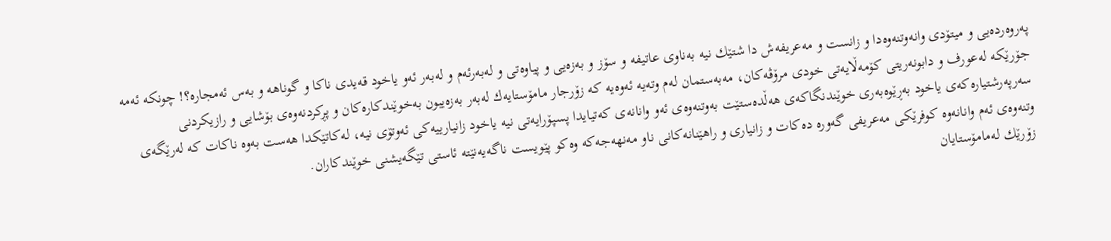په‌روه‌رده‌یی‌ و میتۆدی‌ وانه‌وتنه‌وه‌دا و زانست و مه‌عریفه‌ش دا شتێك نیه‌ به‌ناوی‌ عاتیفه‌ و سۆز و به‌زه‌یی‌ و پیاوەتی‌ و له‌به‌رئه‌م و له‌به‌ر ئه‌و یاخود قه‌یدی‌ ناكا و گوناهه‌ و به‌س ئه‌مجاره‌؟! چونكه‌ ئه‌مه‌ جۆرێكه‌ له‌عورف و دابونه‌ریتی‌ كۆمه‌ڵایه‌تی‌ خودی‌ مرۆڤه‌كان، مه‌به‌ستمان له‌م وته‌یه‌ ئه‌وه‌یه‌ كه ‌زۆرجار مامۆستایه‌ك له‌به‌ر به‌زه‌یبون به‌خوێندكاره‌كان و پڕكردنه‌وه‌ی‌ بۆشایی‌ و رازیكردنی‌ سه‌رپه‌رشتیاره‌كه‌ی‌ یاخود به‌ڕێوه‌به‌ری‌ خوێندنگاكه‌ی‌ هه‌ڵده‌ستێت به‌وتنه‌وه‌ی‌ ئه‌و وانانه‌ی‌ كه‌تیایدا پسپۆرایه‌تی‌ نیه‌ یاخود زانیارییه‌كی‌ ئه‌وتۆی‌ نیه‌، له‌كاتێكدا هه‌ست به‌وه‌ ناكات کە له‌رێگه‌ی‌ وتنه‌وه‌ی‌ ئه‌م وانانه‌وه‌ كوفرێكی‌ مه‌عریفی‌ گه‌وره‌ ده‌كات و زانیاری‌ و راهێنانه‌كانی‌ ناو مه‌نهه‌جه‌كه‌ وه‌كو پێویست ناگه‌یه‌نێته‌ ئاستی‌ تێگه‌یشنی‌ خوێندكاران.
زۆرێك له‌مامۆستایان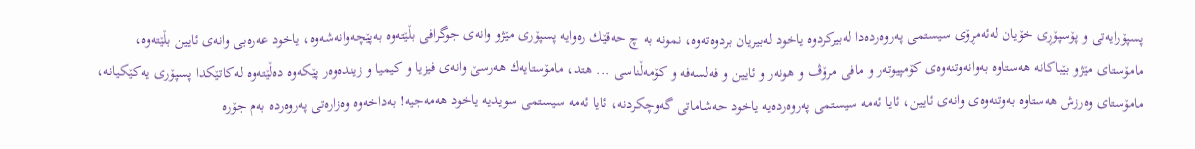پسپۆرایه‌تی‌ و پۆسپۆڕی خۆیان له‌ئه‌مڕۆی سیستمی‌ په‌روەرده‌دا له‌بیركردوه‌ یاخود له‌بیریان بردوه‌ته‌وه‌، نمونه‌ به‌ چ حه‌قێك ره‌وایه‌ پسپۆری‌ مێژو وانه‌ی‌ جوگرافی‌ بڵێته‌وه‌ به‌پێچه‌وانه‌شه‌وه‌، یاخود عه‌ره‌بی‌ وانه‌ی‌ ئایین بڵێته‌وه‌، مامۆستای‌ مێژو بێباكانه‌ هه‌ستاوه‌ به‌وانه‌وتنه‌وه‌ی‌ كۆمپیوته‌ر و مافی‌ مرۆڤ و هونه‌ر و ئایین و فه‌لسه‌فه‌ و كۆمه‌ڵناسی‌ ... هتد، مامۆستایه‌ك هه‌رسێ وانه‌ی‌ فیزیا و كیمیا و زینده‌وه‌ر پێكه‌وه‌ دەڵێتەوە له‌كاتێكدا پسپۆری‌ یه‌كێكیانه‌، مامۆستای‌ وه‌رزش هه‌ستاوه‌ به‌وتنه‌وه‌ی‌ وانه‌ی‌ ئایین، ئایا ئه‌مه‌ سیستمی‌ په‌روه‌رده‌یه‌ یاخود حه‌شاماتی‌ گه‌وچكردنه‌، ئایا ئه‌مه‌ سیستمی‌ سویدیه‌ یاخود هه‌مه‌جیه‌! به‌داخه‌وه‌ وه‌زاره‌تی‌ په‌روه‌رده‌ به‌م جۆره‌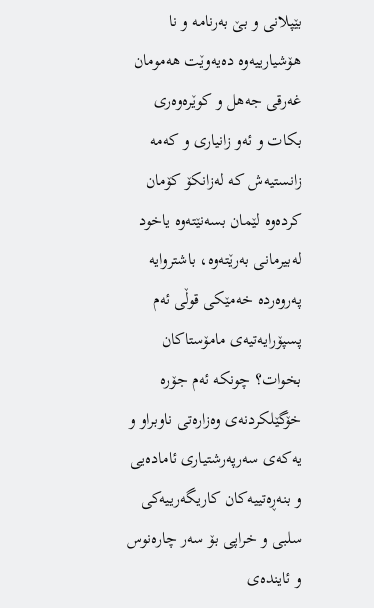بێپلانی‌ و بێ به‌رنامه‌ و نا هۆشیارییه‌وه‌ ده‌یه‌وێت هه‌مومان غه‌رقی‌ جه‌هل و كوێره‌وه‌ری‌ بكات و ئه‌و زانیاری‌ و كه‌مه‌ زانستیه‌ش كه ‌له‌زانكۆ كۆمان كرده‌وه‌ لێمان بسه‌نێته‌وه‌ یاخود له‌بیرمانی‌ به‌رێته‌وه‌، باشتروایه‌ په‌روه‌رده‌ خه‌مێكی‌ قوڵی‌ ئه‌م پسپۆرایه‌تیه‌ی‌ مامۆستاكان بخوات؟ چونكه‌ ئه‌م جۆره‌ خۆگێلكردنه‌ی‌ وه‌زاره‌تی‌ ناوبراو و یه‌كه‌ی‌ سه‌رپه‌رشتیاری‌ ئاماده‌یی‌ و بنه‌ڕه‌تییه‌كان كاریگه‌رییەكی‌ سلبی‌ و خراپی‌ بۆ سه‌ر چاره‌نوس و ئاینده‌ی‌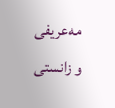مه‌عریفی‌ و زانستی‌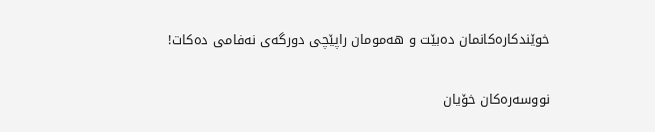خوێندكاره‌كانمان ده‌بێت و هه‌مومان راپێچی‌ دورگه‌ی‌ نه‌فامی‌ ده‌كات!

نووسەرەکان خۆیان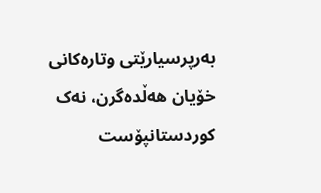بەرپرسیارێتی وتارەکانی خۆیان هەڵدەگرن، نەک کوردستانپۆست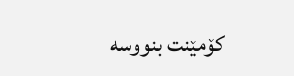کۆمێنت بنووسە